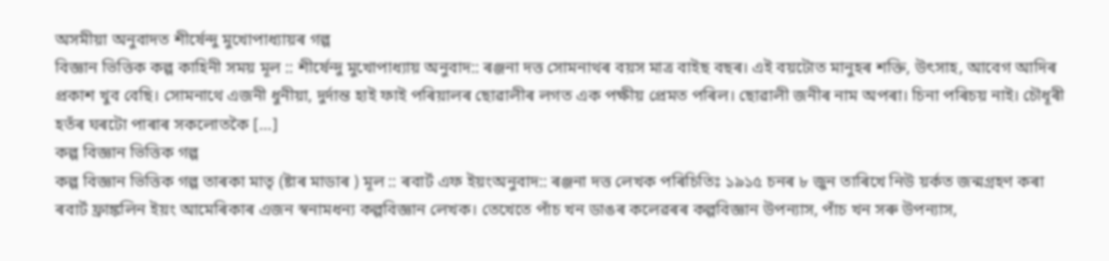অসমীয়া অনুবাদত শীৰ্ষেন্দু মুখোপাধ্যায়ৰ গল্প
বিজ্ঞান ভিত্তিক কল্প কাহিনী সময় মূল :: শীৰ্ষেন্দু মুখোপাধ্যায় অনুবাদ:: ৰঞ্জনা দত্ত সোমনাথৰ বয়স মাত্ৰ বাইছ বছৰ। এই বয়টোত মানুহৰ শক্তি, উৎসাহ, আবেগ আদিৰ প্ৰকাশ খুব বেছি। সোমনাথে এজনী ধুনীয়া, দুৰ্দান্ত হাই ফাই পৰিয়ালৰ ছোৱালীৰ লগত এক পক্ষীয় প্ৰেমত পৰিল। ছোৱালী জনীৰ নাম অপৰা। চিনা পৰিচয় নাই। চৌধূৰী হতঁৰ ঘৰটো পাৰাৰ সকলোতকৈ […]
কল্প বিজ্ঞান ভিত্তিক গল্প
কল্প বিজ্ঞান ভিত্তিক গল্প তাৰকা মাতৃ (ষ্টাৰ মাডাৰ ) মূল :: ৰবাৰ্ট এফ ইয়ংঅনুবাদ:: ৰঞ্জনা দত্ত লেখক পৰিচিতিঃ ১৯১৫ চনৰ ৮ জুন তাৰিখে নিউ য়ৰ্কত জন্মগ্ৰহণ কৰা ৰবাৰ্ট ফ্ৰাঙ্কলিন ইয়ং আমেৰিকাৰ এজন স্বনামধন্য কল্পবিজ্ঞান লেখক। তেখেতে পাঁচ খন ডাঙৰ কলেৱৰৰ কল্পবিজ্ঞান উপন্যাস, পাঁচ খন সৰু উপন্যাস,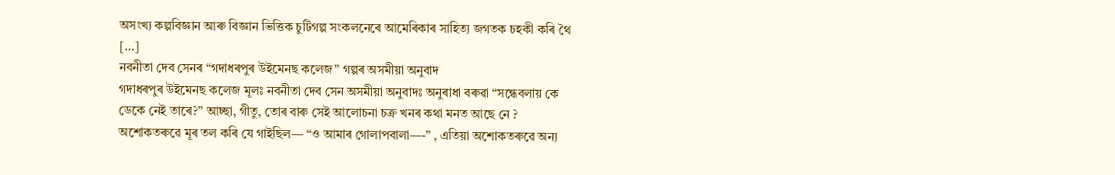অসংখ্য কল্পবিজ্ঞান আৰু বিজ্ঞান ভিত্তিক চুটিগল্প সংকলনেৰে আমেৰিকাৰ সাহিত্য জগতক চহকী কৰি থৈ […]
নবনীতা দেব সেনৰ “গদাধৰপুৰ উইমেনছ কলেজ” গল্পৰ অসমীয়া অনুবাদ
গদাধৰপুৰ উইমেনছ কলেজ মূলঃ নবনীতা দেব সেন অসমীয়া অনুবাদঃ অনুৰাধা বৰুৱা “সন্ধেবলায় কে ডেকে নেই তাৰে?” আচ্ছা, গীতু, তোৰ বাৰু সেই আলোচনা চক্ৰ খনৰ কথা মনত আছে নে ? অশোকতৰুৱে মূৰ তল কৰি যে গাইছিল— “ও আমাৰ গোলাপবালা—-” , এতিয়া অশোকতৰুৱে অন্য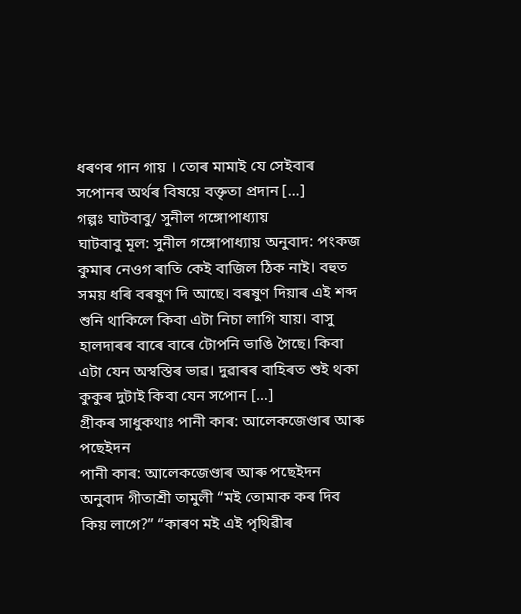ধৰণৰ গান গায় । তোৰ মামাই যে সেইবাৰ সপোনৰ অৰ্থৰ বিষয়ে বক্তৃতা প্ৰদান […]
গল্পঃ ঘাটবাবু/ সুনীল গঙ্গোপাধ্যায়
ঘাটবাবু মূল: সুনীল গঙ্গোপাধ্যায় অনুবাদ: পংকজ কুমাৰ নেওগ ৰাতি কেই বাজিল ঠিক নাই। বহুত সময় ধৰি বৰষুণ দি আছে। বৰষুণ দিয়াৰ এই শব্দ শুনি থাকিলে কিবা এটা নিচা লাগি যায়। বাসু হালদাৰৰ বাৰে বাৰে টোপনি ভাঙি গৈছে। কিবা এটা যেন অস্বস্তিৰ ভাৱ। দুৱাৰৰ বাহিৰত শুই থকা কুকুৰ দুটাই কিবা যেন সপোন […]
গ্ৰীকৰ সাধুকথাঃ পানী কাৰ: আলেকজেণ্ডাৰ আৰু পছেইদন
পানী কাৰ: আলেকজেণ্ডাৰ আৰু পছেইদন অনুবাদ গীতাশ্ৰী তামুলী “মই তোমাক কৰ দিব কিয় লাগে?” “কাৰণ মই এই পৃথিৱীৰ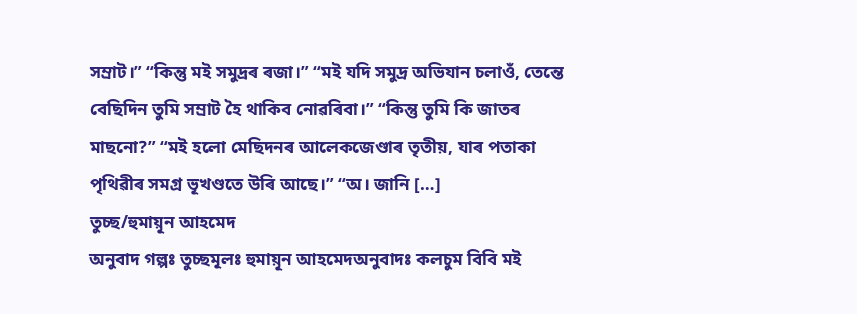সম্ৰাট।” “কিন্তু মই সমুদ্ৰৰ ৰজা।” “মই যদি সমুদ্ৰ অভিযান চলাওঁ, তেন্তে বেছিদিন তুমি সম্ৰাট হৈ থাকিব নোৱৰিবা।” “কিন্তু তুমি কি জাতৰ মাছনো?” “মই হলো মেছিদনৰ আলেকজেণ্ডাৰ তৃতীয়, যাৰ পতাকা পৃথিৱীৰ সমগ্ৰ ভূখণ্ডতে উৰি আছে।” “অ। জানি […]
তুচ্ছ/হুমায়ূন আহমেদ
অনুবাদ গল্পঃ তুচ্ছমূলঃ হুমায়ূন আহমেদঅনুবাদঃ কলচুম বিবি মই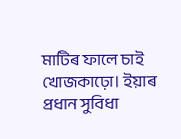মাটিৰ ফালে চাই খোজকাঢ়ো। ইয়াৰ প্ৰধান সুবিধা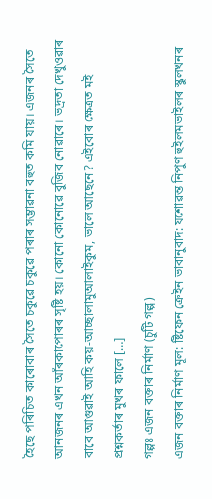হৈছে পৰিচিত কাৰোবাৰ সৈতে চকুৱে চকুৱে পৰাৰ সম্ভাৱনা বহুত কমি যায়। এজনৰ সৈতে আনজনৰ এখন আঁৰকাপোৰৰ সৃষ্টি হয়। কোনো কোনোৱে বুজিব নোৱাৰে। ভদ্ৰতা দেখুওৱাৰ বাবে আগুৱাই আহি কয়-আচ্ছালামুআলাইকুম, ভালে আছেনে? এইবোৰ ক্ষেত্ৰত মই প্ৰশ্নকৰ্তাৰ মুখৰ ফালে […]
গল্পঃ এজন বক্তাৰ নিৰ্মাণ (চুটি গল্প)
এজন বক্তাৰ নিৰ্মাণ মূল: ষ্টিফেন ক্ৰেইন ভাবানুবাদ: যশোৱন্ত নিপুণ হুইলমভাইলৰ স্কুলখনৰ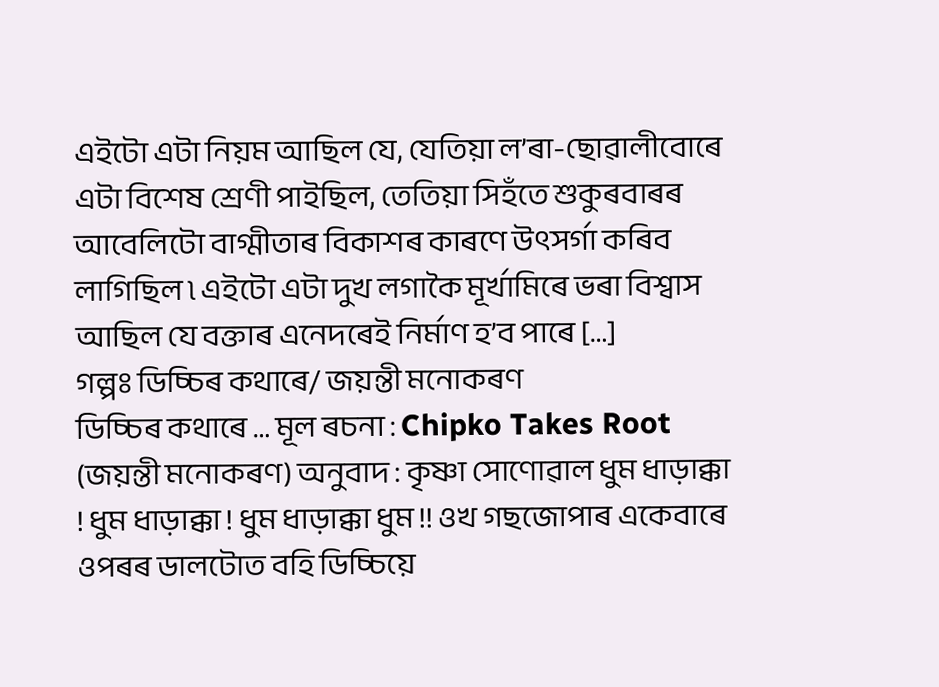এইটো এটা নিয়ম আছিল যে, যেতিয়া ল’ৰা-ছোৱালীবোৰে এটা বিশেষ শ্ৰেণী পাইছিল, তেতিয়া সিহঁতে শুকুৰবাৰৰ আবেলিটো বাগ্মীতাৰ বিকাশৰ কাৰণে উৎসৰ্গা কৰিব লাগিছিল ৷ এইটো এটা দুখ লগাকৈ মূৰ্খামিৰে ভৰা বিশ্বাস আছিল যে বক্তাৰ এনেদৰেই নিৰ্মাণ হ’ব পাৰে […]
গল্পঃ ডিচ্চিৰ কথাৰে/ জয়ন্তী মনোকৰণ
ডিচ্চিৰ কথাৰে … মূল ৰচনা : Chipko Takes Root (জয়ন্তী মনোকৰণ) অনুবাদ : কৃষ্ণা সোণোৱাল ধুম ধাড়াক্কা ! ধুম ধাড়াক্কা ! ধুম ধাড়াক্কা ধুম !! ওখ গছজোপাৰ একেবাৰে ওপৰৰ ডালটোত বহি ডিচ্চিয়ে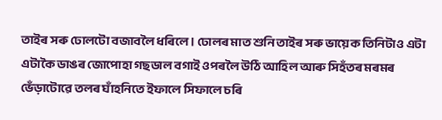তাইৰ সৰু ঢোলটো বজাবলৈ ধৰিলে । ঢোলৰ মাত শুনি তাইৰ সৰু ভায়েক তিনিটাও এটা এটাকৈ ডাঙৰ জোপোহা গছডাল বগাই ওপৰলৈ উঠি আহিল আৰু সিহঁতৰ মৰমৰ ভেঁড়াটোৱে তলৰ ঘাঁহনিতে ইফালে সিফালে চৰি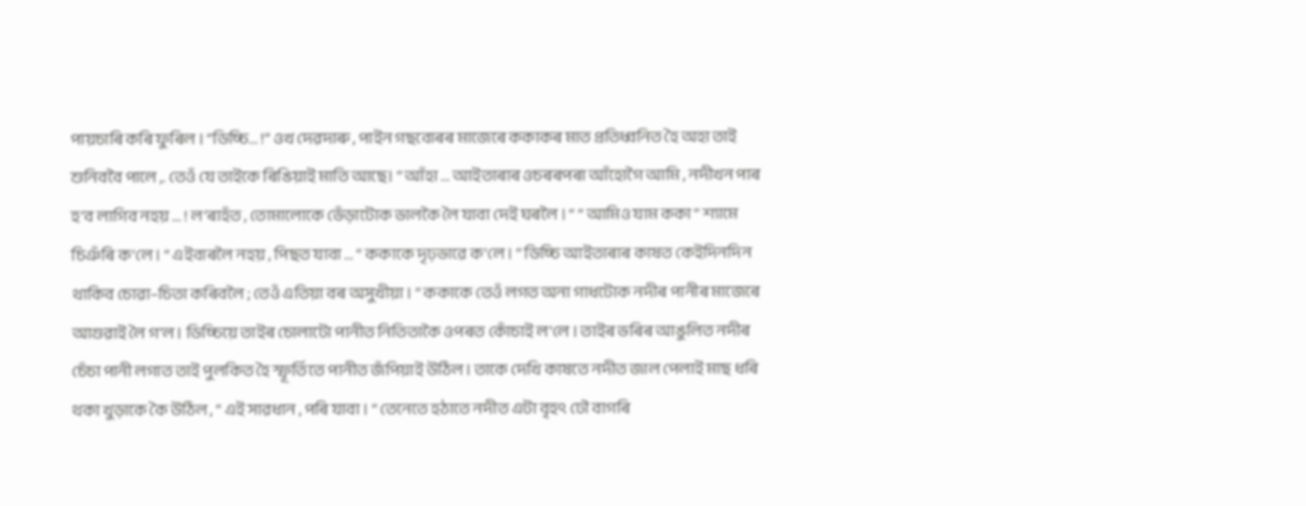পায়চাৰি কৰি ফুৰিল । “ডিচ্চি… !” ওখ দেৱদাৰু , পাইন গছবোৰৰ মাজেৰে ককাকৰ মাত প্ৰতিধ্বনিত হৈ অহা তাই শুনিববৈ পালে ,. তেওঁ যে তাইকে ৰিঙিয়াই মাতি আছে। “ আঁহা … আইতাৰাৰ ওচৰৰপৰা আঁহোগৈ আমি , নদীখন পাৰ হ’ব লাগিব নহয় … ! ল’ৰাহঁত , তোমালোকে ভেঁড়াটোক ভালকৈ লৈ যাবা দেই ঘৰলৈ । “ “ আমিও যাম ককা “ শ্যামে চিঞঁৰি ক’লে । “ এইবাৰলৈ নহয় , পিছত যাবা … “ ককাকে দৃঢ়ভাৱে ক’লে । “ ডিচ্চি আইতাৰাৰ কাষত কেইদিনদিন থাকিব চোৱা–চিতা কৰিবলৈ ; তেওঁ এতিয়া বৰ অসুখীয়া । “ ককাকে তেওঁ লগত অনা গাধটোক নদীৰ পানীৰ মাজেৰে আগুৱাই লৈ গ’ল । ডিচ্চিয়ে তাইৰ চোলাটো পানীত নিতিতাকৈ ওপৰত কোঁচাই ল’লে । তাইৰ ভৰিৰ আঙুলিত নদীৰ চেঁচা পানী লগাত তাই পুলকিত হৈ স্ফূৰ্তিতে পানীত জঁপিয়াই উঠিল । তাকে দেখি কাষতে নদীত জাল পেলাই মাছ ধৰি থকা খুড়াকে কৈ উঠিল , “ এই সাৱধান , পৰি যাবা । “ তেনেতে হঠাতে নদীত এটা বৃহৎ ঢৌ বাগৰি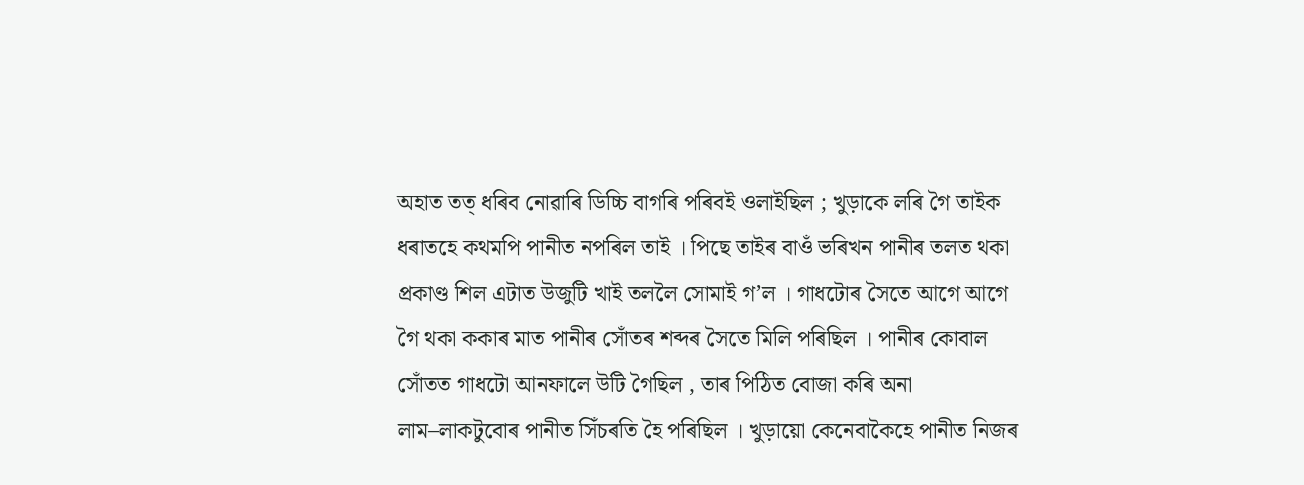অহাত তত্ ধৰিব নোৱাৰি ডিচ্চি বাগৰি পৰিবই ওলাইছিল ; খুড়াকে লৰি গৈ তাইক ধৰাতহে কথমপি পানীত নপৰিল তাই । পিছে তাইৰ বাওঁ ভৰিখন পানীৰ তলত থকা প্ৰকাণ্ড শিল এটাত উজুটি খাই তললৈ সোমাই গ’ল । গাধটোৰ সৈতে আগে আগে গৈ থকা ককাৰ মাত পানীৰ সোঁতৰ শব্দৰ সৈতে মিলি পৰিছিল । পানীৰ কোবাল সোঁতত গাধটো আনফালে উটি গৈছিল , তাৰ পিঠিত বোজা কৰি অনা লাম–লাকটুবোৰ পানীত সিঁচৰতি হৈ পৰিছিল । খুড়ায়ো কেনেবাকৈহে পানীত নিজৰ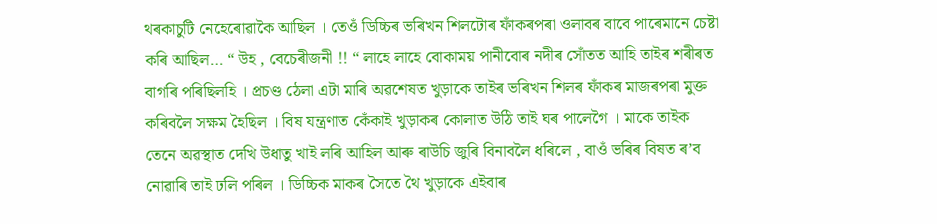থৰকাচুটি নেহেৰোৱাকৈ আছিল । তেওঁ ডিচ্চিৰ ভৰিখন শিলটোৰ ফাঁকৰপৰা ওলাবৰ বাবে পাৰেমানে চেষ্টা কৰি আছিল… “ উহ , বেচেৰীজনী !! “ লাহে লাহে বোকাময় পানীবোৰ নদীৰ সোঁতত আহি তাইৰ শৰীৰত বাগৰি পৰিছিলহি । প্ৰচণ্ড ঠেলা এটা মাৰি অৱশেষত খুড়াকে তাইৰ ভৰিখন শিলৰ ফাঁকৰ মাজৰপৰা মুক্ত কৰিবলৈ সক্ষম হৈছিল । বিষ যন্ত্ৰণাত কেঁকাই খুড়াকৰ কোলাত উঠি তাই ঘৰ পালেগৈ । মাকে তাইক তেনে অৱস্থাত দেখি উধাতু খাই লৰি আহিল আৰু ৰাউচি জুৰি বিনাবলৈ ধৰিলে , বাওঁ ভৰিৰ বিষত ৰ’ব নোৱাৰি তাই ঢলি পৰিল । ডিচ্চিক মাকৰ সৈতে থৈ খুড়াকে এইবাৰ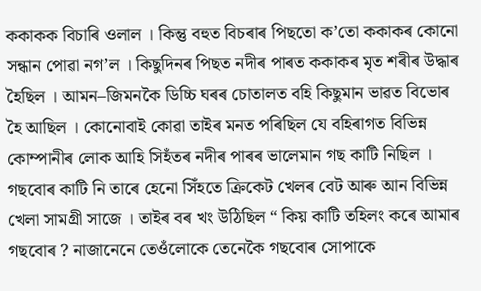ককাকক বিচাৰি ওলাল । কিন্তু বহুত বিচৰাৰ পিছতো ক’তো ককাকৰ কোনো সন্ধান পোৱা নগ’ল । কিছুদিনৰ পিছত নদীৰ পাৰত ককাকৰ মৃত শৰীৰ উদ্ধাৰ হৈছিল । আমন–জিমনকৈ ডিচ্চি ঘৰৰ চোতালত বহি কিছুমান ভাৱত বিভোৰ হৈ আছিল । কোনোবাই কোৱা তাইৰ মনত পৰিছিল যে বহিৰাগত বিভিন্ন কোম্পানীৰ লোক আহি সিহঁতৰ নদীৰ পাৰৰ ভালেমান গছ কাটি নিছিল । গছবোৰ কাটি নি তাৰে হেনো সিঁহতে ক্ৰিকেট খেলৰ বেট আৰু আন বিভিন্ন খেলা সামগ্ৰী সাজে । তাইৰ বৰ খং উঠিছিল “ কিয় কাটি তহিলং কৰে আমাৰ গছবোৰ ? নাজানেনে তেওঁলোকে তেনেকৈ গছবোৰ সোপাকে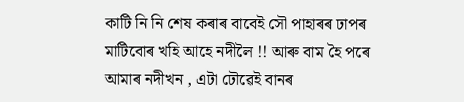কাটি নি নি শেষ কৰাৰ বাবেই সৌ পাহাৰৰ ঢাপৰ মাটিবোৰ খহি আহে নদীলৈ !! আৰু বাম হৈ পৰে আমাৰ নদীখন , এটা ঢৌৱেই বানৰ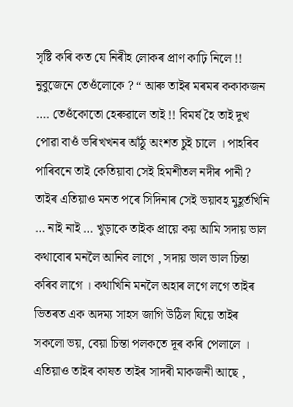সৃষ্টি কৰি কত যে নিৰীহ লোকৰ প্ৰাণ কাঢ়ি নিলে !! নুবুজেনে তেওঁলোকে ? “ আৰু তাইৰ মৰমৰ ককাকজন …. তেওঁকোতো হেৰুৱালে তাই !! বিমৰ্ষ হৈ তাই দুখ পোৱা বাওঁ ভৰিখখনৰ আঁঠু অংশত চুই চালে । পাহৰিব পাৰিবনে তাই কেতিয়াবা সেই হিমশীতল নদীৰ পানী ? তাইৰ এতিয়াও মনত পৰে সিদিনাৰ সেই ভয়াবহ মুহূৰ্তখিনি … নাই নাই … খুড়াকে তাইক প্ৰায়ে কয় আমি সদায় ভাল কথাবোৰ মনলৈ আনিব লাগে , সদায় ভাল ভাল চিন্তা কৰিব লাগে । কথাখিনি মনলৈ অহাৰ লগে লগে তাইৰ ভিতৰত এক অদম্য সাহস জাগি উঠিল যিয়ে তাইৰ সকলো ভয়, বেয়া চিন্তা পলকতে দূৰ কৰি পেলালে । এতিয়াও তাইৰ কাষত তাইৰ সাদৰী মাকজনী আছে ,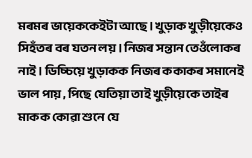মৰমৰ ভায়েককেইটা আছে । খুড়াক খুড়ীয়েকেও সিহঁতৰ বৰ যতন লয় । নিজৰ সন্তান তেওঁলোকৰ নাই । ডিচ্চিয়ে খুড়াকক নিজৰ ককাকৰ সমানেই ভাল পায় , পিছে যেতিয়া তাই খুড়ীয়েকে তাইৰ মাকক কোৱা শুনে যে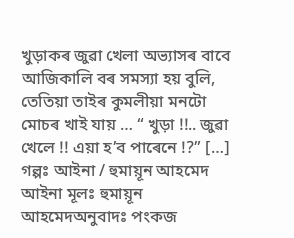খুড়াকৰ জুৱা খেলা অভ্যাসৰ বাবে আজিকালি বৰ সমস্যা হয় বুলি, তেতিয়া তাইৰ কুমলীয়া মনটো মোচৰ খাই যায় … “ খুড়া !!.. জুৱা খেলে !! এয়া হ’ব পাৰেনে !?” […]
গল্পঃ আইনা / হুমায়ূন আহমেদ
আইনা মূলঃ হুমায়ূন আহমেদঅনুবাদঃ পংকজ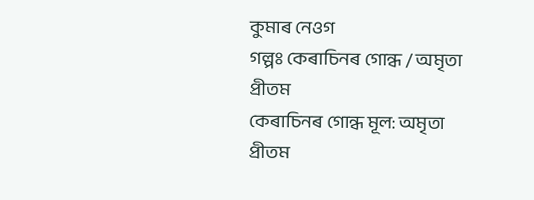কুমাৰ নেওগ
গল্পঃ কেৰাচিনৰ গোন্ধ / অমৃতা প্ৰীতম
কেৰাচিনৰ গোন্ধ মূল: অমৃতা প্ৰীতম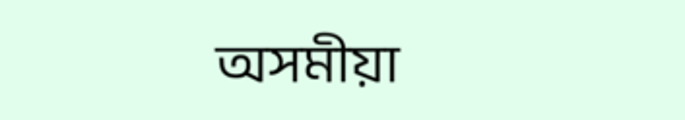অসমীয়া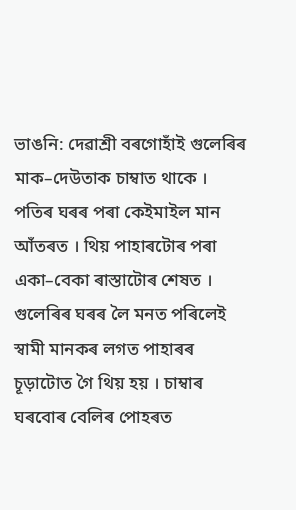ভাঙনি: দেৱাশ্ৰী বৰগোহাঁই গুলেৰিৰ মাক–দেউতাক চাম্বাত থাকে । পতিৰ ঘৰৰ পৰা কেইমাইল মান আঁতৰত । থিয় পাহাৰটোৰ পৰা একা–বেকা ৰাস্তাটোৰ শেষত । গুলেৰিৰ ঘৰৰ লৈ মনত পৰিলেই স্বামী মানকৰ লগত পাহাৰৰ চূড়াটোত গৈ থিয় হয় । চাম্বাৰ ঘৰবোৰ বেলিৰ পোহৰত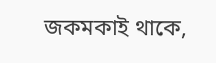জকমকাই থাকে,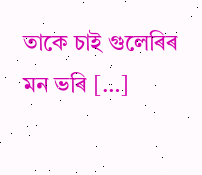তাকে চাই গুলেৰিৰ মন ভৰি […]